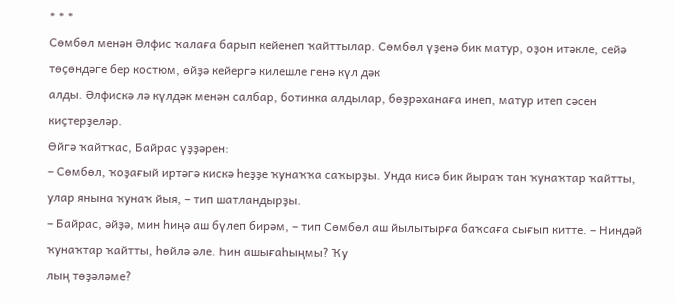* * *
Сөмбөл менән Әлфис ҡалаға барып кейенеп ҡайттылар. Сөмбөл үҙенә бик матур, оҙон итәкле, сейә төҫөндәге бер костюм, өйҙә кейергә килешле генә күл дәк
алды. Әлфискә лә күлдәк менән салбар, ботинка алдылар, бөҙрәханаға инеп, матур итеп сәсен киҫтерҙеләр.
Өйгә ҡайтҡас, Байрас үҙҙәрен:
– Сөмбөл, ҡоҙағый иртәгә кискә һеҙҙе ҡунаҡҡа саҡырҙы. Унда кисә бик йыраҡ тан ҡунаҡтар ҡайтты, улар янына ҡунаҡ йыя, – тип шатландырҙы.
– Байрас, әйҙә, мин һиңә аш бүлеп бирәм, – тип Сөмбөл аш йылытырға баҡсаға сығып китте. – Ниндәй ҡунаҡтар ҡайтты, һөйлә әле. Һин ашығаһыңмы? Ҡу
лың төҙәләме?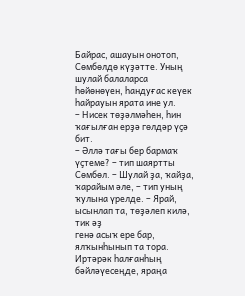Байрас, ашауын онотоп, Сөмбөлдө күҙәтте. Уның шулай балаларса һөйөнөүен, һандуғас кеүек һайрауын ярата ине ул.
– Нисек төҙәлмәһен, һин ҡағылған ерҙә гөлдәр үҫә бит.
– Әллә тағы бер бармаҡ үҫтеме? – тип шаяртты Сөмбөл. – Шулай ҙа, ҡайҙа, ҡарайым әле, – тип уның ҡулына үрелде. – Ярай, ысынлап та, төҙәлеп килә, тик әҙ
генә асыҡ ере бар, ялҡынһынып та тора. Иртәрәк һалғанһың бәйләүесеңде, яраңа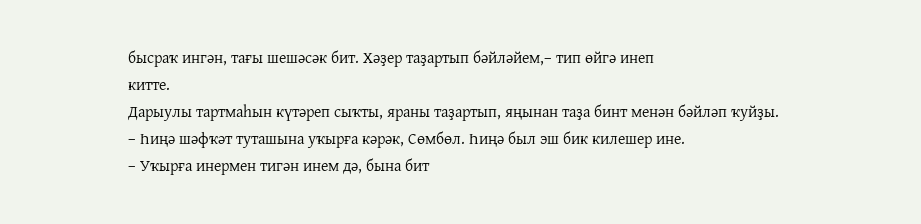бысраҡ ингән, тағы шешәсәк бит. Хәҙер таҙартып бәйләйем,– тип өйгә инеп
китте.
Дарыулы тартмаһын күтәреп сыҡты, яраны таҙартып, яңынан таҙа бинт менән бәйләп ҡуйҙы.
– Һиңә шәфҡәт туташына уҡырға кәрәк, Сөмбөл. Һиңә был эш бик килешер ине.
– Уҡырға инермен тигән инем дә, бына бит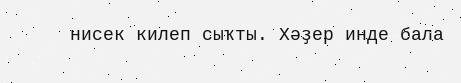нисек килеп сыҡты. Хәҙер инде бала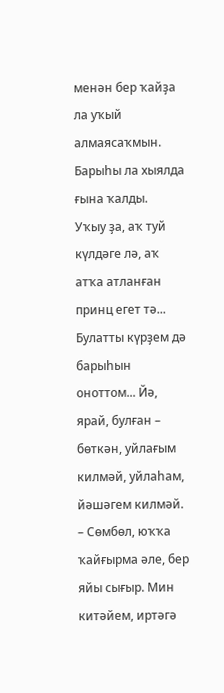менән бер ҡайҙа ла уҡый алмаясаҡмын. Барыһы ла хыялда ғына ҡалды.
Уҡыу ҙа, аҡ туй күлдәге лә, аҡ атҡа атланған принц егет тә... Булатты күрҙем дә барыһын оноттом... Йә, ярай, булған – бөткән, уйлағым килмәй, уйлаһам, йәшәгем килмәй.
– Сөмбөл, юҡҡа ҡайғырма әле, бер яйы сығыр. Мин китәйем, иртәгә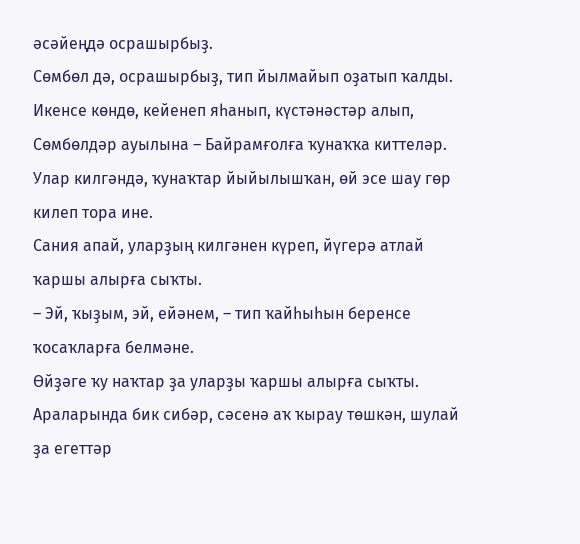әсәйеңдә осрашырбыҙ.
Сөмбөл дә, осрашырбыҙ, тип йылмайып оҙатып ҡалды.
Икенсе көндө, кейенеп яһанып, күстәнәстәр алып, Сөмбөлдәр ауылына – Байрамғолға ҡунаҡҡа киттеләр. Улар килгәндә, ҡунаҡтар йыйылышҡан, өй эсе шау гөр килеп тора ине.
Сания апай, уларҙың килгәнен күреп, йүгерә атлай ҡаршы алырға сыҡты.
– Эй, ҡыҙым, эй, ейәнем, – тип ҡайһыһын беренсе ҡосаҡларға белмәне.
Өйҙәге ҡу наҡтар ҙа уларҙы ҡаршы алырға сыҡты. Араларында бик сибәр, сәсенә аҡ ҡырау төшкән, шулай ҙа егеттәр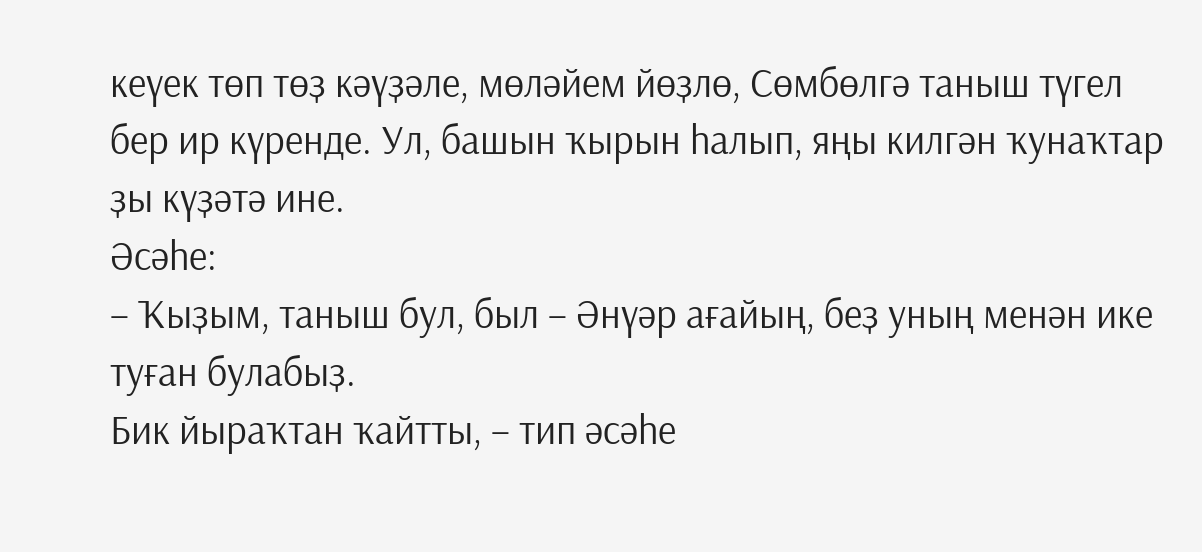кеүек төп төҙ кәүҙәле, мөләйем йөҙлө, Сөмбөлгә таныш түгел бер ир күренде. Ул, башын ҡырын һалып, яңы килгән ҡунаҡтар ҙы күҙәтә ине.
Әсәһе:
– Ҡыҙым, таныш бул, был – Әнүәр ағайың, беҙ уның менән ике туған булабыҙ.
Бик йыраҡтан ҡайтты, – тип әсәһе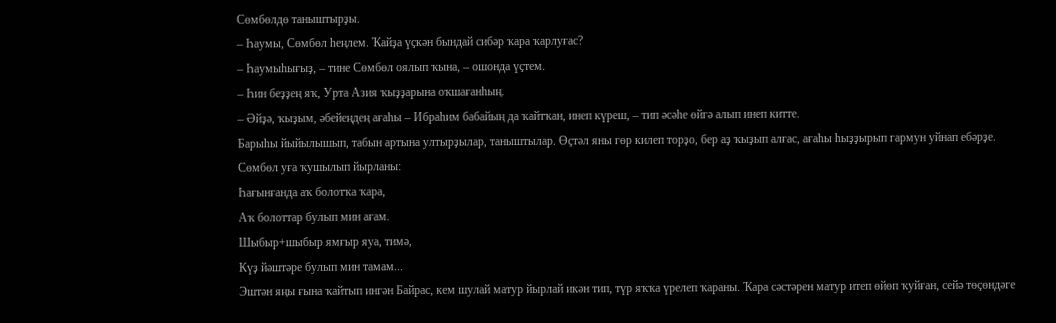Сөмбөлдө таныштырҙы.
– Һаумы, Сөмбөл һеңлем. Ҡайҙа үҫкән бындай сибәр ҡара ҡарлуғас?
– Һаумыһығыҙ, – тине Сөмбөл оялып ҡына, – ошонда үҫтем.
– Һин беҙҙең яҡ, Урта Азия ҡыҙҙарына оҡшағанһың.
– Әйҙә, ҡыҙым, әбейеңдең ағаһы – Ибраһим бабайың да ҡайтҡан, инеп күреш, – тип әсәһе өйгә алып инеп китте.
Барыһы йыйылышып, табын артына ултырҙылар, таныштылар. Өҫтәл яны гөр килеп торҙо, бер аҙ ҡыҙып алғас, ағаһы һыҙҙырып гармун уйнап ебәрҙе.
Сөмбөл уға ҡушылып йырланы:
Һағынғанда аҡ болотҡа ҡара,
Аҡ болоттар булып мин ағам.
Шыбыр+шыбыр ямғыр яуа, тимә,
Күҙ йәштәре булып мин тамам...
Эштән яңы ғына ҡайтып ингән Байрас, кем шулай матур йырлай икән тип, түр яҡҡа үрелеп ҡараны. Ҡара сәстәрен матур итеп өйөп ҡуйған, сейә төҫөндәге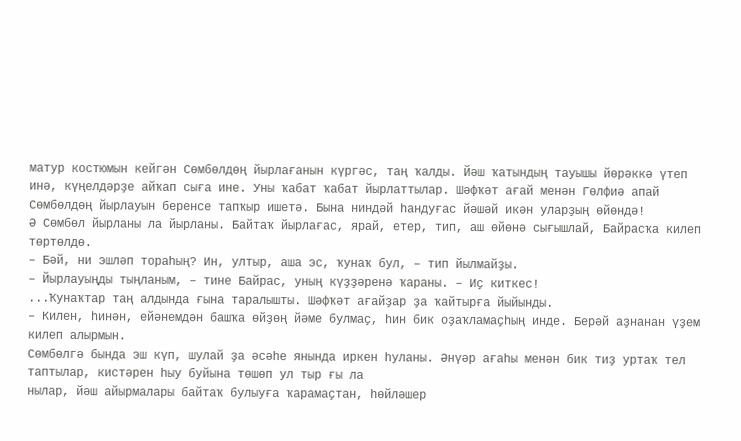матур костюмын кейгән Сөмбөлдөң йырлағанын күргәс, таң ҡалды. Йәш ҡатындың тауышы йөрәккә үтеп инә, күңелдәрҙе айҡап сыға ине. Уны ҡабат ҡабат йырлаттылар. Шәфҡәт ағай менән Гөлфиә апай Сөмбөлдөң йырлауын беренсе тапҡыр ишетә. Бына ниндәй һандуғас йәшәй икән уларҙың өйөндә!
Ә Сөмбөл йырланы ла йырланы. Байтаҡ йырлағас, ярай, етер, тип, аш өйөнә сығышлай, Байрасҡа килеп төртөлдө.
– Бәй, ни эшләп тораһың? Ин, ултыр, аша эс, ҡунаҡ бул, – тип йылмайҙы.
– Йырлауыңды тыңланым, – тине Байрас, уның күҙҙәренә ҡараны. – Иҫ киткес!
...Ҡунаҡтар таң алдында ғына таралышты. Шәфҡәт ағайҙар ҙа ҡайтырға йыйынды.
– Килен, һинән, ейәнемдән башҡа өйҙөң йәме булмаҫ, һин бик оҙаҡламаҫһың инде. Берәй аҙнанан үҙем килеп алырмын.
Сөмбөлгә бында эш күп, шулай ҙа әсәһе янында иркен һуланы. Әнүәр ағаһы менән бик тиҙ уртаҡ тел таптылар, кистәрен һыу буйына төшөп ул тыр ғы ла
нылар, йәш айырмалары байтаҡ булыуға ҡарамаҫтан, һөйләшер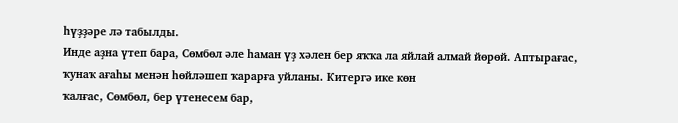һүҙҙәре лә табылды.
Инде аҙна үтеп бара, Сөмбөл әле һаман үҙ хәлен бер яҡҡа ла яйлай алмай йөрөй. Аптырағас, ҡунаҡ ағаһы менән һөйләшеп ҡарарға уйланы. Китергә ике көн
ҡалғас, Сөмбөл, бер үтенесем бар,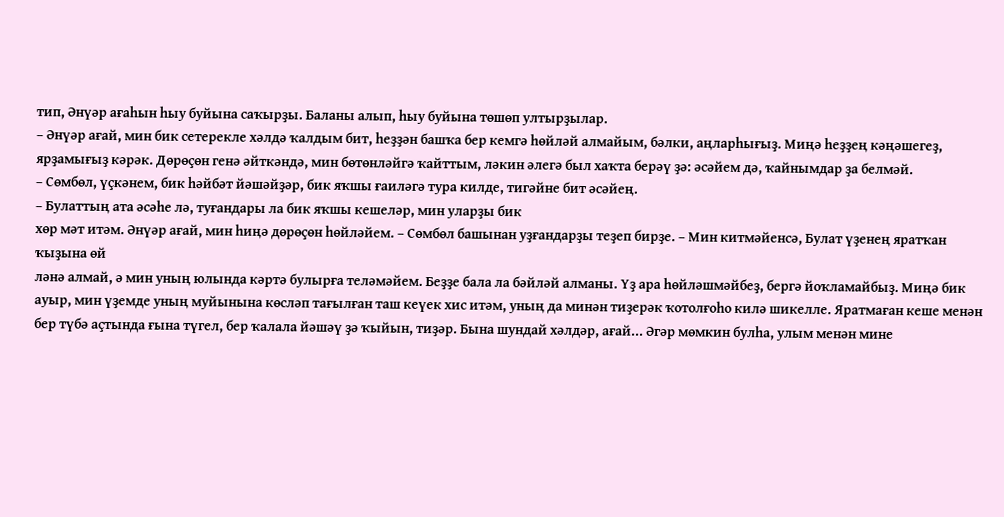тип, Әнүәр ағаһын һыу буйына саҡырҙы. Баланы алып, һыу буйына төшөп ултырҙылар.
– Әнүәр ағай, мин бик сетерекле хәлдә ҡалдым бит, һеҙҙән башҡа бер кемгә һөйләй алмайым, бәлки, аңларһығыҙ. Миңә һеҙҙең кәңәшегеҙ, ярҙамығыҙ кәрәк. Дөрөҫөн генә әйткәндә, мин бөтөнләйгә ҡайттым, ләкин әлегә был хаҡта берәү ҙә: әсәйем дә, ҡайнымдар ҙа белмәй.
– Сөмбөл, үҫкәнем, бик һәйбәт йәшәйҙәр, бик яҡшы ғаиләгә тура килде, тигәйне бит әсәйең.
– Булаттың ата әсәһе лә, туғандары ла бик яҡшы кешеләр, мин уларҙы бик
хөр мәт итәм. Әнүәр ағай, мин һиңә дөрөҫөн һөйләйем. – Сөмбөл башынан уҙғандарҙы теҙеп бирҙе. – Мин китмәйенсә, Булат үҙенең яратҡан ҡыҙына өй
ләнә алмай, ә мин уның юлында кәртә булырға теләмәйем. Беҙҙе бала ла бәйләй алманы. Үҙ ара һөйләшмәйбеҙ, бергә йоҡламайбыҙ. Миңә бик ауыр, мин үҙемде уның муйынына көсләп тағылған таш кеүек хис итәм, уның да минән тиҙерәк ҡотолғоһо килә шикелле. Яратмаған кеше менән бер түбә аҫтында ғына түгел, бер ҡалала йәшәү ҙә ҡыйын, тиҙәр. Бына шундай хәлдәр, ағай... Әгәр мөмкин булһа, улым менән мине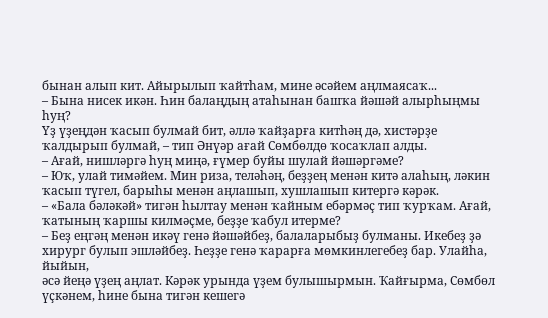бынан алып кит. Айырылып ҡайтһам, мине әсәйем аңлмаясаҡ...
– Бына нисек икән. Һин балаңдың атаһынан башҡа йәшәй алырһыңмы һуң?
Үҙ үҙеңдән ҡасып булмай бит, әллә ҡайҙарға китһәң дә, хистәрҙе ҡалдырып булмай, – тип Әнүәр ағай Сөмбөлдө ҡосаҡлап алды.
– Ағай, нишләргә һуң миңә, ғүмер буйы шулай йәшәргәме?
– Юҡ, улай тимәйем. Мин риза, теләһәң, беҙҙең менән китә алаһың, ләкин ҡасып түгел, барыһы менән аңлашып, хушлашып китергә кәрәк.
– «Бала бәләкәй» тигән һылтау менән ҡайным ебәрмәҫ тип ҡурҡам. Ағай, ҡатының ҡаршы килмәҫме, беҙҙе ҡабул итерме?
– Беҙ еңгәң менән икәү генә йәшәйбеҙ, балаларыбыҙ булманы. Икебеҙ ҙә хирург булып эшләйбеҙ. Һеҙҙе генә ҡарарға мөмкинлегебеҙ бар. Улайһа, йыйын,
әсә йеңә үҙең аңлат. Кәрәк урында үҙем булышырмын. Ҡайғырма, Сөмбөл үҫкәнем, һине бына тигән кешегә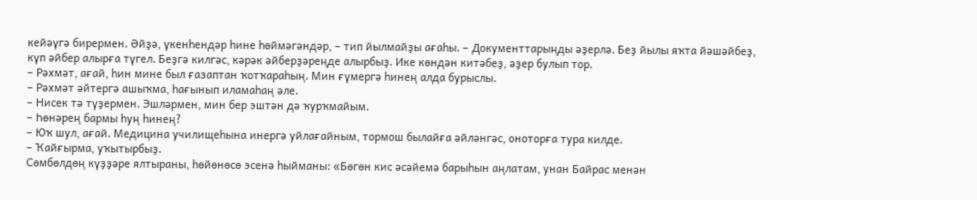кейәүгә бирермен. Әйҙә, үкенһендәр һине һөймәгәндәр, – тип йылмайҙы ағаһы. – Документтарыңды әҙерлә. Беҙ йылы яҡта йәшәйбеҙ, күп әйбер алырға түгел. Беҙгә килгәс, кәрәк әйберҙәреңде алырбыҙ. Ике көндән китәбеҙ, әҙер булып тор.
– Рәхмәт, ағай, һин мине был ғазаптан ҡотҡараһың. Мин ғүмергә һинең алда бурыслы.
– Рәхмәт әйтергә ашыҡма, һағынып иламаһаң әле.
– Нисек тә түҙермен. Эшләрмен, мин бер эштән дә ҡурҡмайым.
– Һөнәрең бармы һуң һинең?
– Юҡ шул, ағай. Медицина училищеһына инергә уйлағайным, тормош былайға әйләнгәс, оноторға тура килде.
– Ҡайғырма, уҡытырбыҙ.
Сөмбөлдөң күҙҙәре ялтыраны, һөйөнөсө эсенә һыйманы: «Бөгөн кис әсәйемә барыһын аңлатам, унан Байрас менән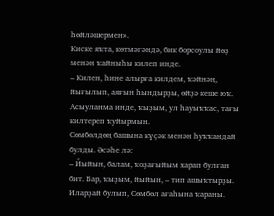һөйләшермен».
Киске яҡта, көтмәгәндә, бик борсоулы йөҙ менән ҡайныһы килеп инде.
– Килен, һине алырға килдем, ҡәйнәң, йығылып, аяғын һындырҙы, өйҙә кеше юҡ. Асыуланма инде, ҡыҙым, ул һауыҡҡас, тағы килтереп ҡуйырмын.
Сөмбөлдөң башына күҫәк менән һуҡҡандай булды. Әсәһе лә:
– Йыйын, балам, ҡоҙағыйым харап булған бит. Бар, ҡыҙым, йыйын, – тип ашыҡтырҙы.
Иларҙай булып, Сөмбөл ағаһына ҡараны.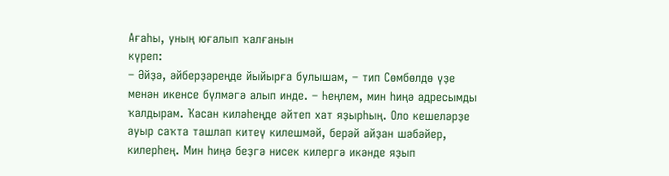Ағаһы, уның юғалып ҡалғанын
күреп:
– Әйҙә, әйберҙәреңде йыйырға булышам, – тип Сөмбөлдө үҙе менән икенсе бүлмәгә алып инде. – Һеңлем, мин һиңә адресымды ҡалдырам. Ҡасан киләһеңде әйтеп хат яҙырһың. Оло кешеләрҙе ауыр саҡта ташлап китеү килешмәй, берәй айҙан шәбәйер, килерһең. Мин һиңә беҙгә нисек килергә икәнде яҙып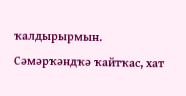ҡалдырырмын. Сәмәрҡәндҡә ҡайтҡас, хат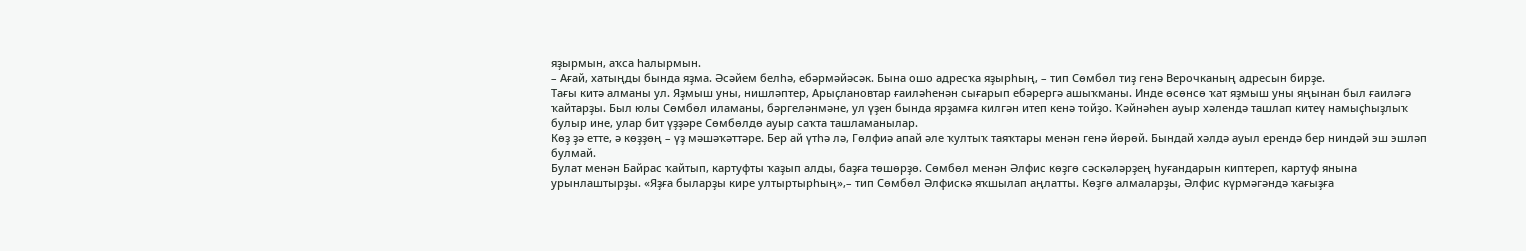яҙырмын, аҡса һалырмын.
– Ағай, хатыңды бында яҙма. Әсәйем белһә, ебәрмәйәсәк. Бына ошо адресҡа яҙырһың, – тип Сөмбөл тиҙ генә Верочканың адресын бирҙе.
Тағы китә алманы ул. Яҙмыш уны, нишләптер, Арыҫлановтар ғаиләһенән сығарып ебәрергә ашыҡманы. Инде өсөнсө ҡат яҙмыш уны яңынан был ғаиләгә ҡайтарҙы. Был юлы Сөмбөл иламаны, бәргеләнмәне, ул үҙен бында ярҙамға килгән итеп кенә тойҙо. Ҡәйнәһен ауыр хәлендә ташлап китеү намыҫһыҙлыҡ булыр ине, улар бит үҙҙәре Сөмбөлдө ауыр саҡта ташламанылар.
Көҙ ҙә етте, ә көҙҙөң – үҙ мәшәҡәттәре. Бер ай үтһә лә, Гөлфиә апай әле ҡултыҡ таяҡтары менән генә йөрөй. Бындай хәлдә ауыл ерендә бер ниндәй эш эшләп булмай.
Булат менән Байрас ҡайтып, картуфты ҡаҙып алды, баҙға төшөрҙө. Сөмбөл менән Әлфис көҙгө сәскәләрҙең һуғандарын киптереп, картуф янына урынлаштырҙы. «Яҙға быларҙы кире ултыртырһың»,– тип Сөмбөл Әлфискә яҡшылап аңлатты. Көҙгө алмаларҙы, Әлфис күрмәгәндә ҡағыҙға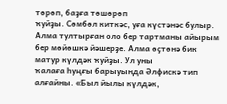төрөп, баҙға төшөрөп
ҡуйҙы. Сөмбөл киткәс, уға күстәнәс булыр. Алма тултырған оло бер тартманы айырым бер мөйөшкә йәшерҙе. Алма өҫтөнә бик матур күлдәк ҡуйҙы. Ул уны
ҡалаға һуңғы барыуында Әлфискә тип алғайны. «Был йылы күлдәк,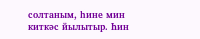солтаным, һине мин киткәс йылытыр. Һин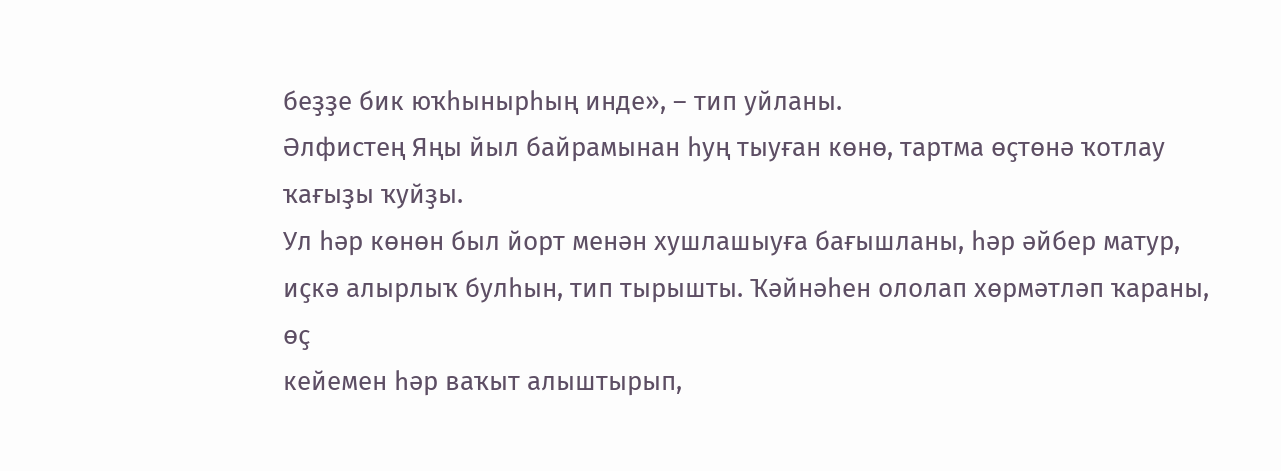беҙҙе бик юҡһынырһың инде», – тип уйланы.
Әлфистең Яңы йыл байрамынан һуң тыуған көнө, тартма өҫтөнә ҡотлау ҡағыҙы ҡуйҙы.
Ул һәр көнөн был йорт менән хушлашыуға бағышланы, һәр әйбер матур, иҫкә алырлыҡ булһын, тип тырышты. Ҡәйнәһен ололап хөрмәтләп ҡараны, өҫ
кейемен һәр ваҡыт алыштырып,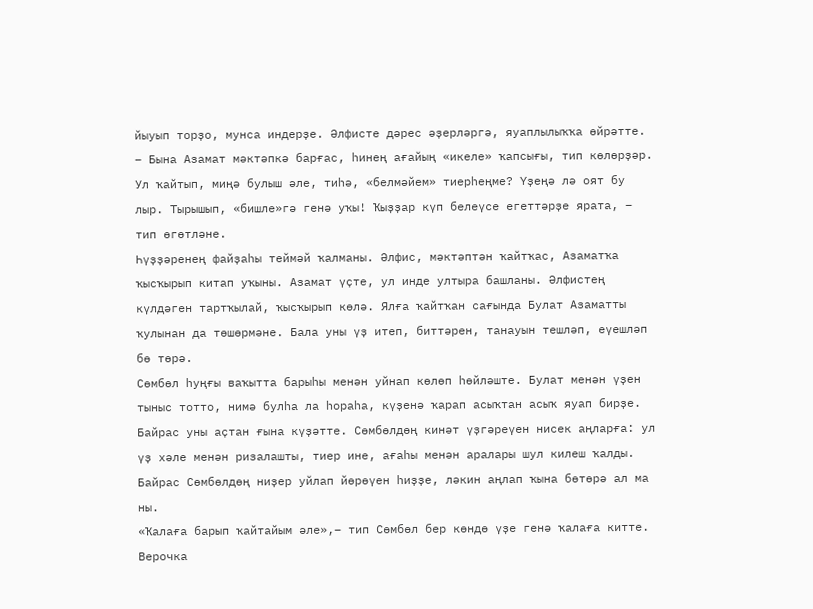йыуып торҙо, мунса индерҙе. Әлфисте дәрес әҙерләргә, яуаплылыҡҡа өйрәтте.
– Бына Азамат мәктәпкә барғас, һинең ағайың «икеле» ҡапсығы, тип көлөрҙәр. Ул ҡайтып, миңә булыш әле, тиһә, «белмәйем» тиерһеңме? Үҙеңә лә оят бу
лыр. Тырышып, «бишле»гә генә уҡы! Ҡыҙҙар күп белеүсе егеттәрҙе ярата, – тип өгөтләне.
Һүҙҙәренең файҙаһы теймәй ҡалманы. Әлфис, мәктәптән ҡайтҡас, Азаматҡа ҡысҡырып китап уҡыны. Азамат үҫте, ул инде ултыра башланы. Әлфистең күлдәген тартҡылай, ҡысҡырып көлә. Ялға ҡайтҡан сағында Булат Азаматты ҡулынан да төшөрмәне. Бала уны үҙ итеп, биттәрен, танауын тешләп, еүешләп бө төрә.
Сөмбөл һуңғы ваҡытта барыһы менән уйнап көлөп һөйләште. Булат менән үҙен тыныс тотто, нимә булһа ла һораһа, күҙенә ҡарап асыҡтан асыҡ яуап бирҙе.
Байрас уны аҫтан ғына күҙәтте. Сөмбөлдөң кинәт үҙгәреүен нисек аңларға: ул
үҙ хәле менән ризалашты, тиер ине, ағаһы менән аралары шул килеш ҡалды. Байрас Сөмбөлдөң ниҙер уйлап йөрөүен һиҙҙе, ләкин аңлап ҡына бөтөрә ал ма ны.
«Ҡалаға барып ҡайтайым әле»,– тип Сөмбөл бер көндө үҙе генә ҡалаға китте.
Верочка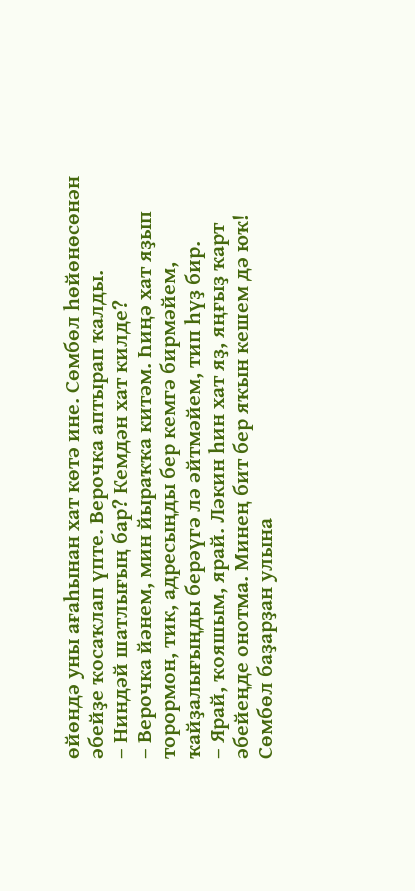өйөндә уны ағаһынан хат көтә ине. Сөмбөл һөйөнөсөнән әбейҙе ҡосаҡлап үпте. Верочка аптырап ҡалды.
– Ниндәй шатлығың бар? Кемдән хат килде?
– Верочка йәнем, мин йыраҡҡа китәм. Һиңә хат яҙып торормон, тик, адресыңды бер кемгә бирмәйем, ҡайҙалығыңды берәүгә лә әйтмәйем, тип һүҙ бир.
– Ярай, ҡояшым, ярай. Ләкин һин хат яҙ, яңғыҙ ҡарт әбейеңде онотма. Минең бит бер яҡын кешем дә юҡ!
Сөмбөл баҙарҙан улына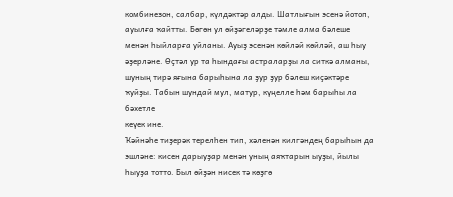комбинезон, салбар, күлдәктәр алды. Шатлығын эсенә йотоп, ауылға ҡайтты. Бөгөн ул өйҙәгеләрҙе тәмле алма бәлеше менән һыйларға уйланы. Ауыҙ эсенән көйләй көйләй, аш һыу әҙерләне. Өҫтәл ур та һындағы астраларҙы ла ситкә алманы, шуның тирә яғына барыһына ла ҙур ҙур бәлеш киҫәктәре ҡуйҙы. Табын шундай мул, матур, күңелле һәм барыһы ла бәхетле
кеүек ине.
Ҡәйнәһе тиҙерәк терелһен тип, хәленән килгәндең барыһын да эшләне: кисен дарыуҙар менән уның аяҡтарын ыуҙы, йылы һыуҙа тотто. Был өйҙән нисек тә көҙгө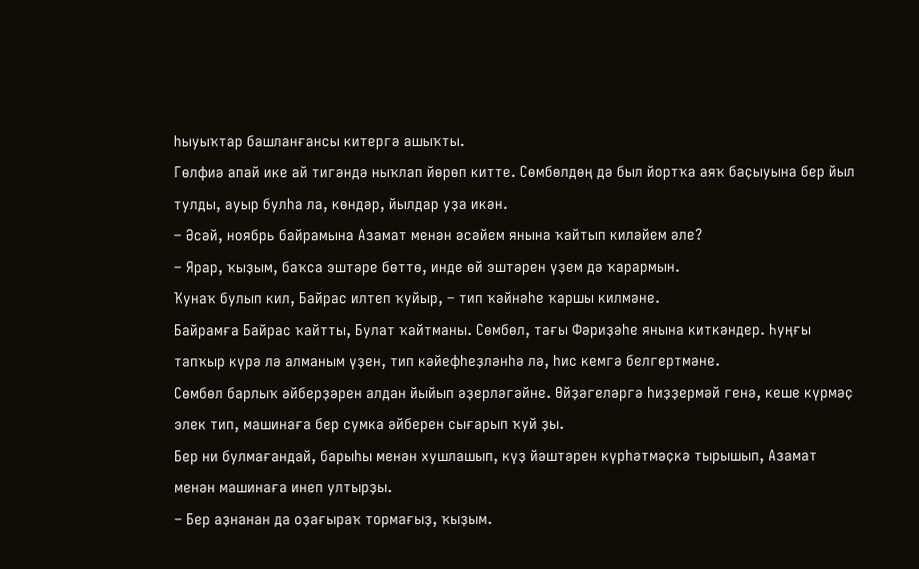һыуыҡтар башланғансы китергә ашыҡты.
Гөлфиә апай ике ай тигәндә ныҡлап йөрөп китте. Сөмбөлдөң дә был йортҡа аяҡ баҫыуына бер йыл тулды, ауыр булһа ла, көндәр, йылдар уҙа икән.
– Әсәй, ноябрь байрамына Азамат менән әсәйем янына ҡайтып киләйем әле?
– Ярар, ҡыҙым, баҡса эштәре бөттө, инде өй эштәрен үҙем дә ҡарармын.
Ҡунаҡ булып кил, Байрас илтеп ҡуйыр, – тип ҡәйнәһе ҡаршы килмәне.
Байрамға Байрас ҡайтты, Булат ҡайтманы. Сөмбөл, тағы Фәриҙәһе янына киткәндер. Һуңғы тапҡыр күрә лә алманым үҙен, тип кәйефһеҙләнһә лә, һис кемгә белгертмәне.
Сөмбөл барлыҡ әйберҙәрен алдан йыйып әҙерләгәйне. Өйҙәгеләргә һиҙҙермәй генә, кеше күрмәҫ элек тип, машинаға бер сумка әйберен сығарып ҡуй ҙы.
Бер ни булмағандай, барыһы менән хушлашып, күҙ йәштәрен күрһәтмәҫкә тырышып, Азамат менән машинаға инеп ултырҙы.
– Бер аҙнанан да оҙағыраҡ тормағыҙ, ҡыҙым.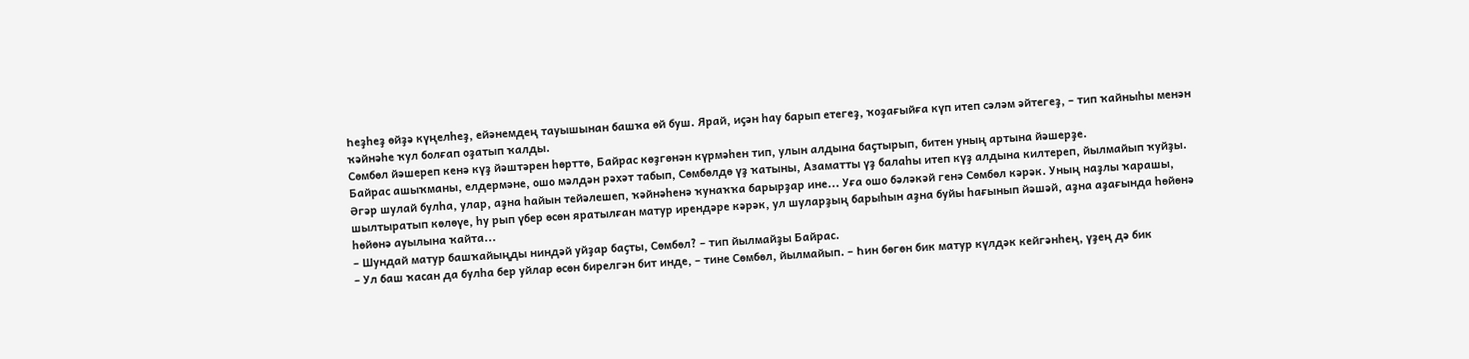Һеҙһеҙ өйҙә күңелһеҙ, ейәнемдең тауышынан башҡа өй буш. Ярай, иҫән һау барып етегеҙ, ҡоҙағыйға күп итеп сәләм әйтегеҙ, – тип ҡайныһы менән ҡәйнәһе ҡул болғап оҙатып ҡалды.
Сөмбөл йәшереп кенә күҙ йәштәрен һөрттө, Байрас көҙгөнән күрмәһен тип, улын алдына баҫтырып, битен уның артына йәшерҙе.
Байрас ашыҡманы, елдермәне, ошо мәлдән рәхәт табып, Сөмбөлдө үҙ ҡатыны, Азаматты үҙ балаһы итеп күҙ алдына килтереп, йылмайып ҡуйҙы. Әгәр шулай булһа, улар, аҙна һайын тейәлешеп, ҡәйнәһенә ҡунаҡҡа барырҙар ине... Уға ошо бәләкәй генә Сөмбөл кәрәк. Уның наҙлы ҡарашы, шылтыратып көлөүе, һу рып үбер өсөн яратылған матур ирендәре кәрәк, ул шуларҙың барыһын аҙна буйы һағынып йәшәй, аҙна аҙағында һөйөнә һөйөнә ауылына ҡайта...
– Шундай матур башҡайыңды ниндәй уйҙар баҫты, Сөмбөл? – тип йылмайҙы Байрас.
– Ул баш ҡасан да булһа бер уйлар өсөн бирелгән бит инде, – тине Сөмбөл, йылмайып. – Һин бөгөн бик матур күлдәк кейгәнһең, үҙең дә бик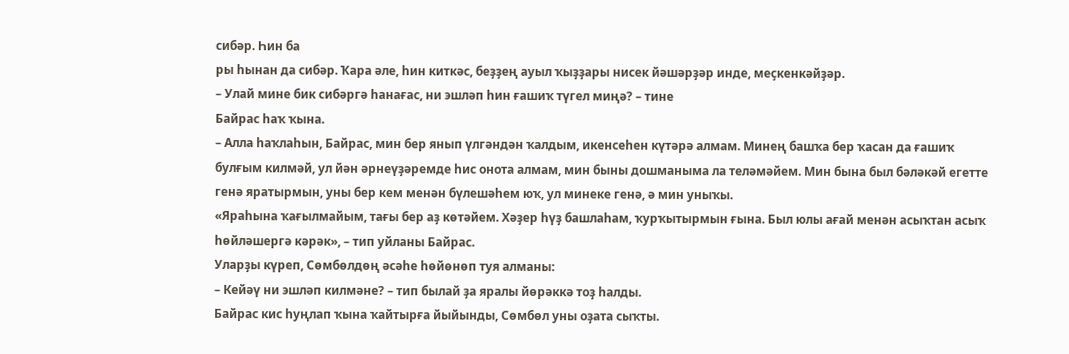сибәр. Һин ба
ры һынан да сибәр. Ҡара әле, һин киткәс, беҙҙең ауыл ҡыҙҙары нисек йәшәрҙәр инде, меҫкенкәйҙәр.
– Улай мине бик сибәргә һанағас, ни эшләп һин ғашиҡ түгел миңә? – тине
Байрас һаҡ ҡына.
– Алла һаҡлаһын, Байрас, мин бер янып үлгәндән ҡалдым, икенсеһен күтәрә алмам. Минең башҡа бер ҡасан да ғашиҡ булғым килмәй, ул йән әрнеүҙәремде һис онота алмам, мин быны дошманыма ла теләмәйем. Мин бына был бәләкәй егетте генә яратырмын, уны бер кем менән бүлешәһем юҡ, ул минеке генә, ә мин уныҡы.
«Яраһына ҡағылмайым, тағы бер аҙ көтәйем. Хәҙер һүҙ башлаһам, ҡурҡытырмын ғына. Был юлы ағай менән асыҡтан асыҡ һөйләшергә кәрәк», – тип уйланы Байрас.
Уларҙы күреп, Сөмбөлдөң әсәһе һөйөнөп туя алманы:
– Кейәү ни эшләп килмәне? – тип былай ҙа яралы йөрәккә тоҙ һалды.
Байрас кис һуңлап ҡына ҡайтырға йыйынды, Сөмбөл уны оҙата сыҡты.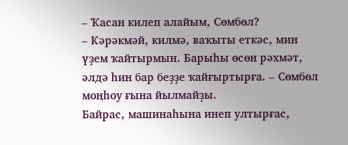– Ҡасан килеп алайым, Сөмбөл?
– Кәрәкмәй, килмә, ваҡыты еткәс, мин үҙем ҡайтырмын. Барыһы өсөн рәхмәт, әлдә һин бар беҙҙе ҡайғыртырға. – Сөмбөл моңһоу ғына йылмайҙы.
Байрас, машинаһына инеп ултырғас,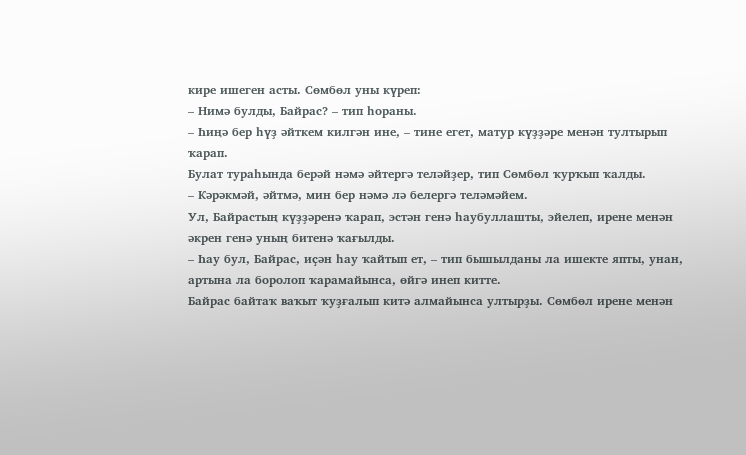кире ишеген асты. Сөмбөл уны күреп:
– Нимә булды, Байрас? – тип һораны.
– Һиңә бер һүҙ әйткем килгән ине, – тине егет, матур күҙҙәре менән тултырып ҡарап.
Булат тураһында берәй нәмә әйтергә теләйҙер, тип Сөмбөл ҡурҡып ҡалды.
– Кәрәкмәй, әйтмә, мин бер нәмә лә белергә теләмәйем.
Ул, Байрастың күҙҙәренә ҡарап, эстән генә һаубуллашты, эйелеп, ирене менән әкрен генә уның битенә ҡағылды.
– Һау бул, Байрас, иҫән һау ҡайтып ет, – тип бышылданы ла ишекте япты, унан, артына ла боролоп ҡарамайынса, өйгә инеп китте.
Байрас байтаҡ ваҡыт ҡуҙғалып китә алмайынса ултырҙы. Сөмбөл ирене менән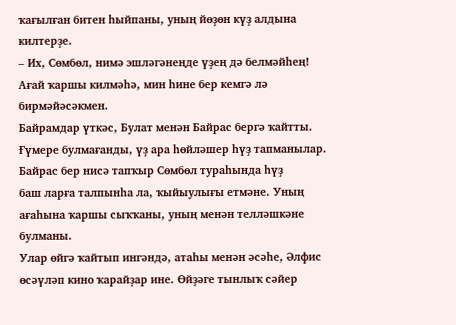ҡағылған битен һыйпаны, уның йөҙөн күҙ алдына килтерҙе.
– Их, Сөмбөл, нимә эшләгәнеңде үҙең дә белмәйһең! Ағай ҡаршы килмәһә, мин һине бер кемгә лә бирмәйәсәкмен.
Байрамдар үткәс, Булат менән Байрас бергә ҡайтты. Ғүмере булмағанды, үҙ ара һөйләшер һүҙ тапманылар. Байрас бер нисә тапҡыр Сөмбөл тураһында һүҙ
баш ларға талпынһа ла, ҡыйыулығы етмәне. Уның ағаһына ҡаршы сыҡҡаны, уның менән телләшкәне булманы.
Улар өйгә ҡайтып ингәндә, атаһы менән әсәһе, Әлфис өсәүләп кино ҡарайҙар ине. Өйҙәге тынлыҡ сәйер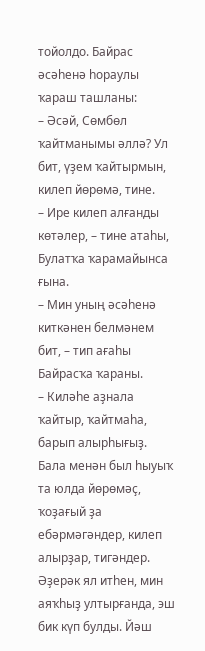тойолдо. Байрас әсәһенә һораулы ҡараш ташланы:
– Әсәй, Сөмбөл ҡайтманымы әллә? Ул бит, үҙем ҡайтырмын, килеп йөрөмә, тине.
– Ире килеп алғанды көтәлер, – тине атаһы, Булатҡа ҡарамайынса ғына.
– Мин уның әсәһенә киткәнен белмәнем бит, – тип ағаһы Байрасҡа ҡараны.
– Киләһе аҙнала ҡайтыр, ҡайтмаһа, барып алырһығыҙ. Бала менән был һыуыҡ та юлда йөрөмәҫ, ҡоҙағый ҙа ебәрмәгәндер, килеп алырҙар, тигәндер. Әҙерәк ял итһен, мин аяҡһыҙ ултырғанда, эш бик күп булды. Йәш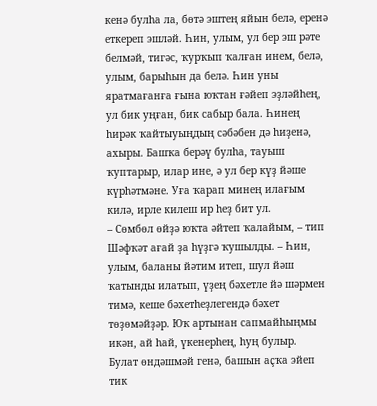кенә булһа ла, бөтә эштең яйын белә, еренә еткереп эшләй. Һин, улым, ул бер эш рәте белмәй, тигәс, ҡурҡып ҡалған инем, белә, улым, барыһын да белә. Һин уны яратмағанға ғына юҡтан ғәйеп эҙләйһең, ул бик уңған, бик сабыр бала. Һинең һирәк ҡайтыуыңдың сәбәбен дә һиҙенә, ахыры. Башҡа берәү булһа, тауыш ҡуптарыр, илар ине, ә ул бер күҙ йәше күрһәтмәне. Уға ҡарап минең илағым килә, ирле килеш ир һеҙ бит ул.
– Сөмбөл өйҙә юҡта әйтеп ҡалайым, – тип Шәфҡәт ағай ҙа һүҙгә ҡушылды. – Һин, улым, баланы йәтим итеп, шул йәш ҡатынды илатып, үҙең бәхетле йә шәрмен тимә, кеше бәхетһеҙлегендә бәхет төҙөмәйҙәр. Юҡ артынан сапмайһыңмы икән, ай һай, үкенерһең, һуң булыр.
Булат өндәшмәй генә, башын аҫҡа эйеп тик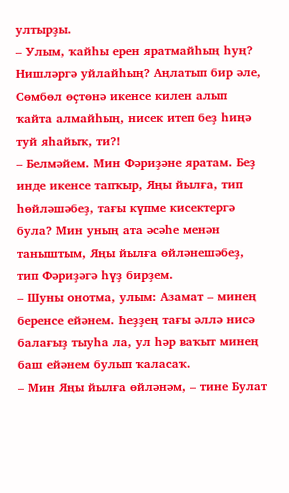ултырҙы.
– Улым, ҡайһы ерен яратмайһың һуң? Нишләргә уйлайһың? Аңлатып бир әле, Сөмбөл өҫтөнә икенсе килен алып ҡайта алмайһың, нисек итеп беҙ һиңә туй яһайыҡ, ти?!
– Белмәйем. Мин Фәриҙәне яратам. Беҙ инде икенсе тапҡыр, Яңы йылға, тип һөйләшәбеҙ, тағы күпме кисектергә була? Мин уның ата әсәһе менән таныштым, Яңы йылға өйләнешәбеҙ, тип Фәриҙәгә һүҙ бирҙем.
– Шуны онотма, улым: Азамат – минең беренсе ейәнем. Һеҙҙең тағы әллә нисә балағыҙ тыуһа ла, ул һәр ваҡыт минең баш ейәнем булып ҡаласаҡ.
– Мин Яңы йылға өйләнәм, – тине Булат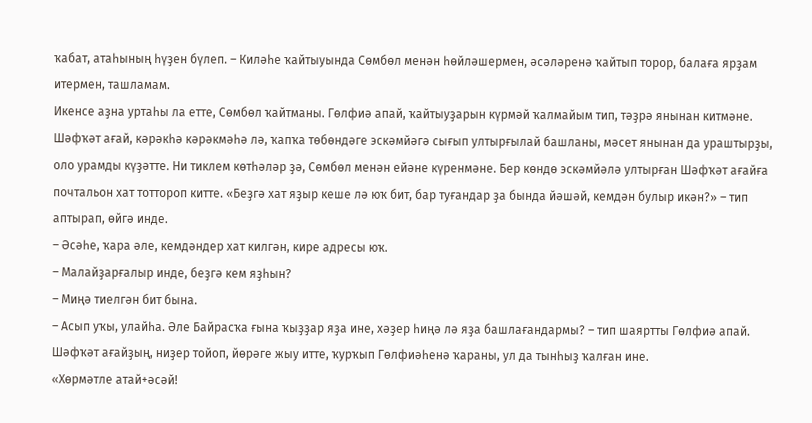ҡабат, атаһының һүҙен бүлеп. – Киләһе ҡайтыуында Сөмбөл менән һөйләшермен, әсәләренә ҡайтып торор, балаға ярҙам итермен, ташламам.
Икенсе аҙна уртаһы ла етте, Сөмбөл ҡайтманы. Гөлфиә апай, ҡайтыуҙарын күрмәй ҡалмайым тип, тәҙрә янынан китмәне. Шәфҡәт ағай, кәрәкһә кәрәкмәһә лә, ҡапҡа төбөндәге эскәмйәгә сығып ултырғылай башланы, мәсет янынан да ураштырҙы, оло урамды күҙәтте. Ни тиклем көтһәләр ҙә, Сөмбөл менән ейәне күренмәне. Бер көндө эскәмйәлә ултырған Шәфҡәт ағайға почтальон хат тоттороп китте. «Беҙгә хат яҙыр кеше лә юҡ бит, бар туғандар ҙа бында йәшәй, кемдән булыр икән?» – тип аптырап, өйгә инде.
– Әсәһе, ҡара әле, кемдәндер хат килгән, кире адресы юҡ.
– Малайҙарғалыр инде, беҙгә кем яҙһын?
– Миңә тиелгән бит бына.
– Асып уҡы, улайһа. Әле Байрасҡа ғына ҡыҙҙар яҙа ине, хәҙер һиңә лә яҙа башлағандармы? – тип шаяртты Гөлфиә апай.
Шәфҡәт ағайҙың, ниҙер тойоп, йөрәге жыу итте, ҡурҡып Гөлфиәһенә ҡараны, ул да тынһыҙ ҡалған ине.
«Хөрмәтле атай+әсәй!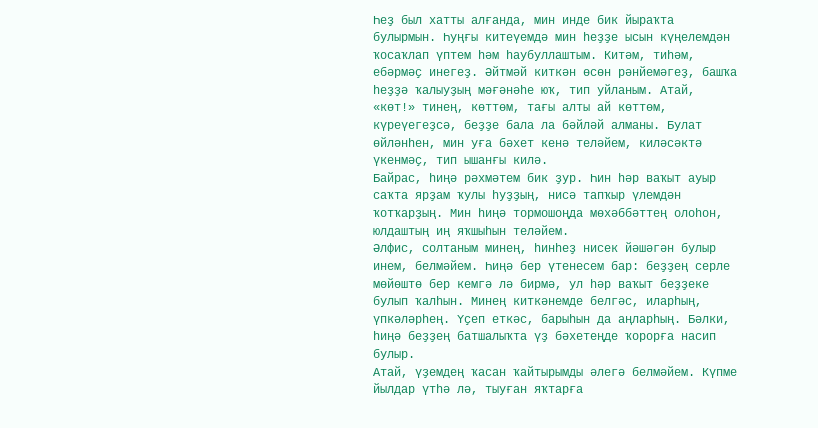Һеҙ был хатты алғанда, мин инде бик йыраҡта булырмын. Һуңғы китеүемдә мин һеҙҙе ысын күңелемдән ҡосаҡлап үптем һәм һаубуллаштым. Китәм, тиһәм, ебәрмәҫ инегеҙ. Әйтмәй киткән өсөн рәнйемәгеҙ, башҡа һеҙҙә ҡалыуҙың мәғәнәһе юҡ, тип уйланым. Атай, «көт!» тинең, көттөм, тағы алты ай көттөм, күреүегеҙсә, беҙҙе бала ла бәйләй алманы. Булат өйләнһен, мин уға бәхет кенә теләйем, киләсәктә үкенмәҫ, тип ышанғы килә.
Байрас, һиңә рәхмәтем бик ҙур. Һин һәр ваҡыт ауыр саҡта ярҙам ҡулы һуҙҙың, нисә тапҡыр үлемдән ҡотҡарҙың. Мин һиңә тормошоңда мөхәббәттең олоһон, юлдаштың иң яҡшыһын теләйем.
Әлфис, солтаным минең, һинһеҙ нисек йәшәгән булыр инем, белмәйем. Һиңә бер үтенесем бар: беҙҙең серле мөйөштө бер кемгә лә бирмә, ул һәр ваҡыт беҙҙеке
булып ҡалһын. Минең киткәнемде белгәс, иларһың, үпкәләрһең. Үҫеп еткәс, барыһын да аңларһың. Бәлки, һиңә беҙҙең батшалыҡта үҙ бәхетеңде ҡорорға насип булыр.
Атай, үҙемдең ҡасан ҡайтырымды әлегә белмәйем. Күпме йылдар үтһә лә, тыуған яҡтарға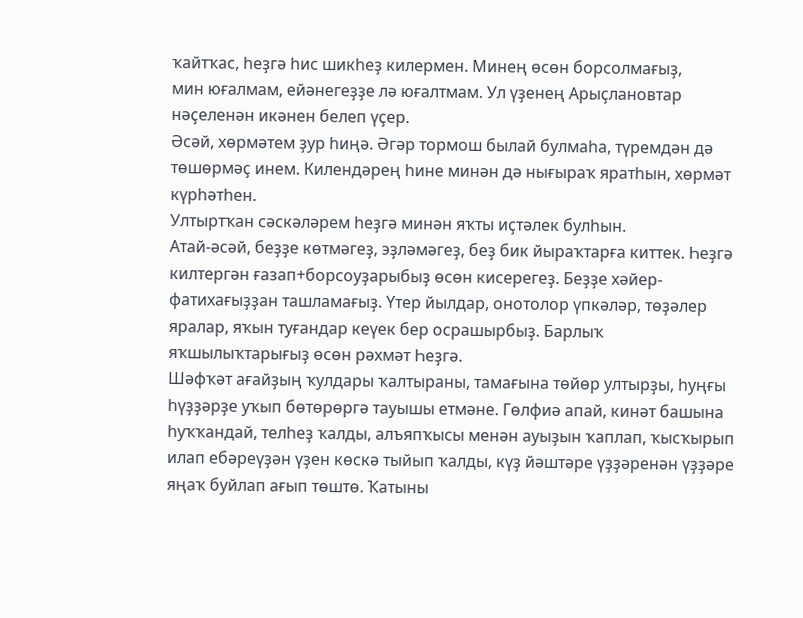ҡайтҡас, һеҙгә һис шикһеҙ килермен. Минең өсөн борсолмағыҙ,
мин юғалмам, ейәнегеҙҙе лә юғалтмам. Ул үҙенең Арыҫлановтар нәҫеленән икәнен белеп үҫер.
Әсәй, хөрмәтем ҙур һиңә. Әгәр тормош былай булмаһа, түремдән дә төшөрмәҫ инем. Килендәрең һине минән дә нығыраҡ яратһын, хөрмәт күрһәтһен.
Ултыртҡан сәскәләрем һеҙгә минән яҡты иҫтәлек булһын.
Атай-әсәй, беҙҙе көтмәгеҙ, эҙләмәгеҙ, беҙ бик йыраҡтарға киттек. Һеҙгә килтергән ғазап+борсоуҙарыбыҙ өсөн кисерегеҙ. Беҙҙе хәйер-фатихағыҙҙан ташламағыҙ. Үтер йылдар, онотолор үпкәләр, төҙәлер яралар, яҡын туғандар кеүек бер осрашырбыҙ. Барлыҡ яҡшылыҡтарығыҙ өсөн рәхмәт Һеҙгә.
Шәфҡәт ағайҙың ҡулдары ҡалтыраны, тамағына төйөр ултырҙы, һуңғы һүҙҙәрҙе уҡып бөтөрөргә тауышы етмәне. Гөлфиә апай, кинәт башына һуҡҡандай, телһеҙ ҡалды, алъяпҡысы менән ауыҙын ҡаплап, ҡысҡырып илап ебәреүҙән үҙен көскә тыйып ҡалды, күҙ йәштәре үҙҙәренән үҙҙәре яңаҡ буйлап ағып төштө. Ҡатыны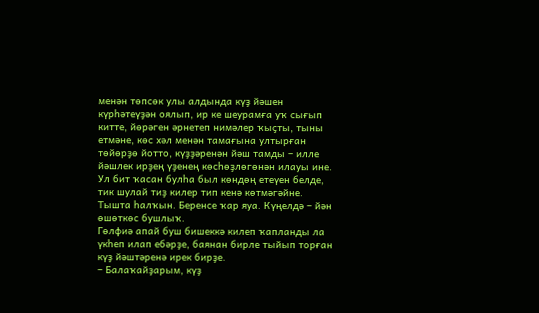менән төпсөк улы алдында күҙ йәшен күрһәтеүҙән оялып, ир ке шеурамға уҡ сығып китте, йөрәген әрнетеп нимәлер ҡыҫты, тыны етмәне, көс хәл менән тамағына ултырған төйөрҙө йотто, күҙҙәренән йәш тамды – илле йәшлек ирҙең үҙенең көсһөҙлөгөнән илауы ине. Ул бит ҡасан булһа был көндөң етеүен белде, тик шулай тиҙ килер тип кенә көтмәгәйне.
Тышта һалҡын. Беренсе ҡар яуа. Күңелдә – йән өшөткөс бушлыҡ.
Гөлфиә апай буш бишеккә килеп ҡапланды ла үкһеп илап ебәрҙе, баянан бирле тыйып торған күҙ йәштәренә ирек бирҙе.
– Балаҡайҙарым, күҙ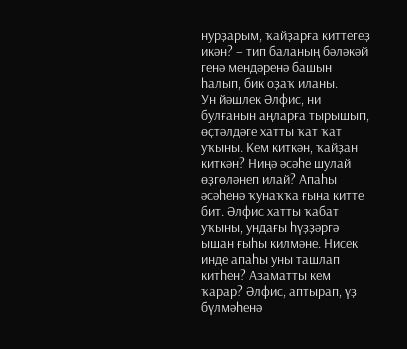нурҙарым, ҡайҙарға киттегеҙ икән? – тип баланың бәләкәй генә мендәренә башын һалып, бик оҙаҡ иланы.
Ун йәшлек Әлфис, ни булғанын аңларға тырышып, өҫтәлдәге хатты ҡат ҡат уҡыны. Кем киткән, ҡайҙан киткән? Ниңә әсәһе шулай өҙгөләнеп илай? Апаһы әсәһенә ҡунаҡҡа ғына китте бит. Әлфис хатты ҡабат уҡыны, ундағы һүҙҙәргә ышан ғыһы килмәне. Нисек инде апаһы уны ташлап китһен? Азаматты кем ҡарар? Әлфис, аптырап, үҙ бүлмәһенә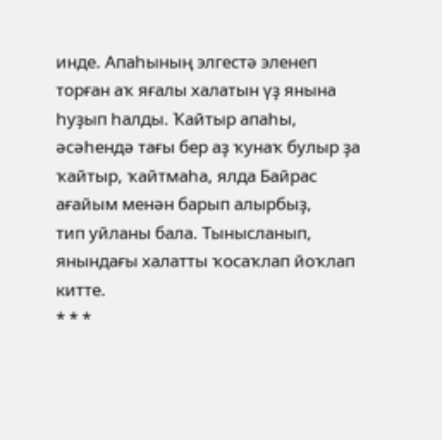инде. Апаһының элгестә эленеп торған аҡ яғалы халатын үҙ янына һуҙып һалды. Ҡайтыр апаһы, әсәһендә тағы бер аҙ ҡунаҡ булыр ҙа ҡайтыр, ҡайтмаһа, ялда Байрас ағайым менән барып алырбыҙ,
тип уйланы бала. Тынысланып, янындағы халатты ҡосаҡлап йоҡлап китте.
* * *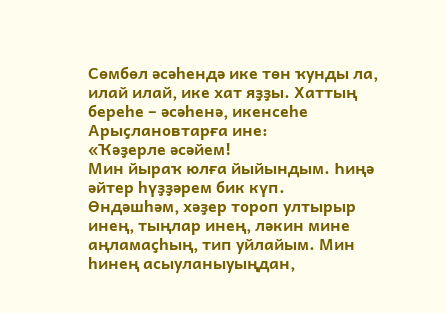Сөмбөл әсәһендә ике төн ҡунды ла, илай илай, ике хат яҙҙы. Хаттың береһе – әсәһенә, икенсеһе Арыҫлановтарға ине:
«Ҡәҙерле әсәйем!
Мин йыраҡ юлға йыйындым. Һиңә әйтер һүҙҙәрем бик күп. Өндәшһәм, хәҙер тороп ултырыр инең, тыңлар инең, ләкин мине аңламаҫһың, тип уйлайым. Мин
һинең асыуланыуыңдан,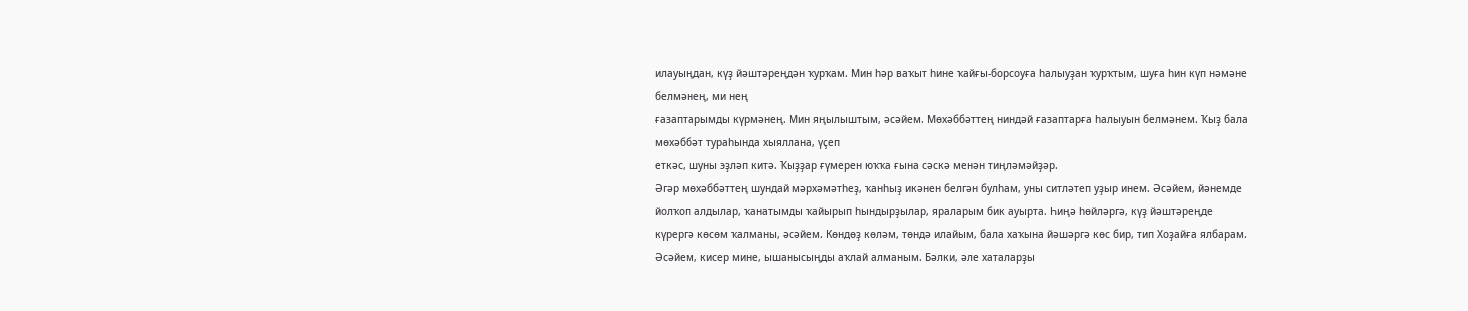илауыңдан, күҙ йәштәреңдән ҡурҡам. Мин һәр ваҡыт һине ҡайғы-борсоуға һалыуҙан ҡурҡтым, шуға һин күп нәмәне белмәнең, ми нең
ғазаптарымды күрмәнең. Мин яңылыштым, әсәйем. Мөхәббәттең ниндәй ғазаптарға һалыуын белмәнем. Ҡыҙ бала мөхәббәт тураһында хыяллана, үҫеп
еткәс, шуны эҙләп китә. Ҡыҙҙар ғүмерен юҡҡа ғына сәскә менән тиңләмәйҙәр.
Әгәр мөхәббәттең шундай мәрхәмәтһеҙ, ҡанһыҙ икәнен белгән булһам, уны ситләтеп уҙыр инем. Әсәйем, йәнемде йолҡоп алдылар, ҡанатымды ҡайырып һындырҙылар, яраларым бик ауырта. Һиңә һөйләргә, күҙ йәштәреңде күрергә көсөм ҡалманы, әсәйем. Көндөҙ көләм, төндә илайым, бала хаҡына йәшәргә көс бир, тип Хоҙайға ялбарам.
Әсәйем, кисер мине, ышанысыңды аҡлай алманым. Бәлки, әле хаталарҙы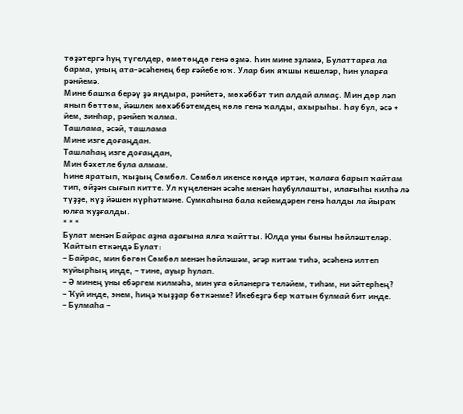төҙәтергә һуң түгелдер, өмөтөңдө генә өҙмә. Һин мине эҙләмә, Булаттарға ла барма, уның ата-әсәһенең бер ғәйебе юҡ. Улар бик яҡшы кешеләр, һин уларға рәнйемә.
Мине башҡа берәү ҙә яндыра, рәнйетә, мөхәббәт тип алдай алмаҫ. Мин дөр ләп янып бөттөм, йәшлек мөхәббәтемдең көлө генә ҡалды, ахырыһы. Һау бул, әсә +
йем, зинһар, рәнйеп ҡалма.
Ташлама, әсәй, ташлама
Мине изге доғаңдан.
Ташлаһаң изге доғаңдан,
Мин бәхетле була алмам.
Һине яратып, ҡыҙың Сөмбөл. Сөмбөл икенсе көндө иртән, ҡалаға барып ҡайтам тип, өйҙән сығып китте. Ул күңеленән әсәһе менән һаубуллашты, илағыһы килһә лә түҙҙе, күҙ йәшен күрһәтмәне. Сумкаһына бала кейемдәрен генә һалды ла йыраҡ юлға ҡуҙғалды.
* * *
Булат менән Байрас аҙна аҙағына ялға ҡайтты. Юлда уны быны һөйләштеләр.
Ҡайтып еткәндә Булат:
– Байрас, мин бөгөн Сөмбөл менән һөйләшәм, әгәр китәм тиһә, әсәһенә илтеп ҡуйырһың инде, – тине, ауыр һулап.
– Ә минең уны ебәргем килмәһә, мин уға өйләнергә теләйем, тиһәм, ни әйтерһең?
– Ҡуй инде, энем, һиңә ҡыҙҙар бөткәнме? Икебеҙгә бер ҡатын булмай бит инде.
– Булмаһа –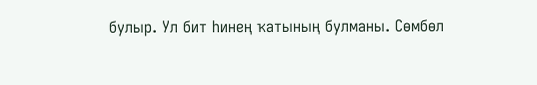булыр. Ул бит һинең ҡатының булманы. Сөмбөл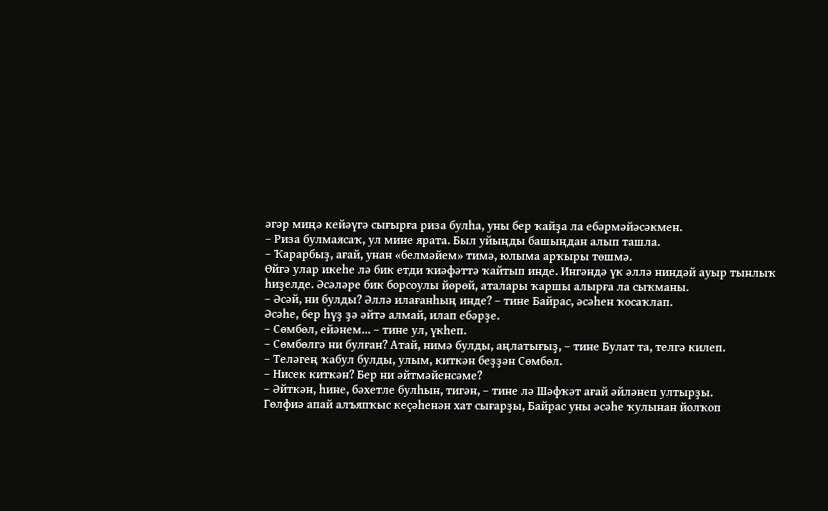әгәр миңә кейәүгә сығырға риза булһа, уны бер ҡайҙа ла ебәрмәйәсәкмен.
– Риза булмаясаҡ, ул мине ярата. Был уйыңды башыңдан алып ташла.
– Ҡарарбыҙ, ағай, унан «белмәйем» тимә, юлыма арҡыры төшмә.
Өйгә улар икеһе лә бик етди ҡиәфәттә ҡайтып инде. Ингәндә үк әллә ниндәй ауыр тынлыҡ һиҙелде. Әсәләре бик борсоулы йөрөй, аталары ҡаршы алырға ла сыҡманы.
– Әсәй, ни булды? Әллә илағанһың инде? – тине Байрас, әсәһен ҡосаҡлап.
Әсәһе, бер һүҙ ҙә әйтә алмай, илап ебәрҙе.
– Сөмбөл, ейәнем... – тине ул, үкһеп.
– Сөмбөлгә ни булған? Атай, нимә булды, аңлатығыҙ, – тине Булат та, телгә килеп.
– Теләгең ҡабул булды, улым, киткән беҙҙән Сөмбөл.
– Нисек киткән? Бер ни әйтмәйенсәме?
– Әйткән, һине, бәхетле булһын, тигән, – тине лә Шәфҡәт ағай әйләнеп ултырҙы.
Гөлфиә апай алъяпҡыс кеҫәһенән хат сығарҙы, Байрас уны әсәһе ҡулынан йолҡоп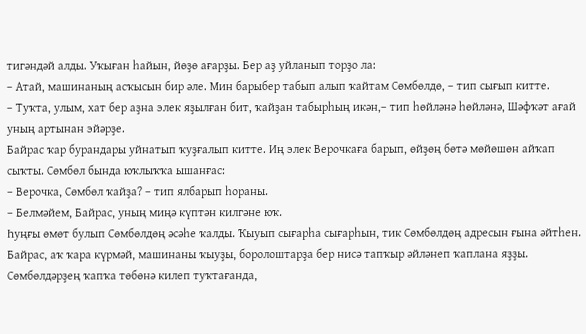тигәндәй алды. Уҡыған һайын, йөҙө ағарҙы. Бер аҙ уйланып торҙо ла:
– Атай, машинаның асҡысын бир әле. Мин барыбер табып алып ҡайтам Сөмбөлдө, – тип сығып китте.
– Туҡта, улым, хат бер аҙна элек яҙылған бит, ҡайҙан табырһың икән,– тип һөйләнә һөйләнә, Шәфҡәт ағай уның артынан эйәрҙе.
Байрас ҡар бурандары уйнатып ҡуҙғалып китте. Иң элек Верочкаға барып, өйҙөң бөтә мөйөшөн айҡап сыҡты. Сөмбөл бында юҡлыҡҡа ышанғас:
– Верочка, Сөмбөл ҡайҙа? – тип ялбарып һораны.
– Белмәйем, Байрас, уның миңә күптән килгәне юҡ.
Һуңғы өмөт булып Сөмбөлдөң әсәһе ҡалды. Ҡыуып сығарһа сығарһын, тик Сөмбөлдөң адресын ғына әйтһен. Байрас, аҡ ҡара күрмәй, машинаны ҡыуҙы, боролоштарҙа бер нисә тапҡыр әйләнеп ҡаплана яҙҙы. Сөмбөлдәрҙең ҡапҡа төбөнә килеп туҡтағанда,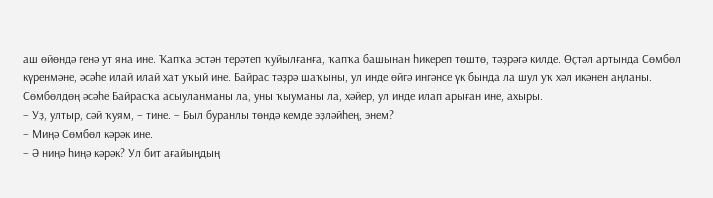аш өйөндә генә ут яна ине. Ҡапҡа эстән терәтеп ҡуйылғанға, ҡапҡа башынан һикереп төштө, тәҙрәгә килде. Өҫтәл артында Сөмбөл күренмәне, әсәһе илай илай хат уҡый ине. Байрас тәҙрә шаҡыны, ул инде өйгә ингәнсе үк бында ла шул уҡ хәл икәнен аңланы.
Сөмбөлдөң әсәһе Байрасҡа асыуланманы ла, уны ҡыуманы ла, хәйер, ул инде илап арыған ине, ахыры.
– Уҙ, ултыр, сәй ҡуям, – тине. – Был буранлы төндә кемде эҙләйһең, энем?
– Миңә Сөмбөл кәрәк ине.
– Ә ниңә һиңә кәрәк? Ул бит ағайыңдың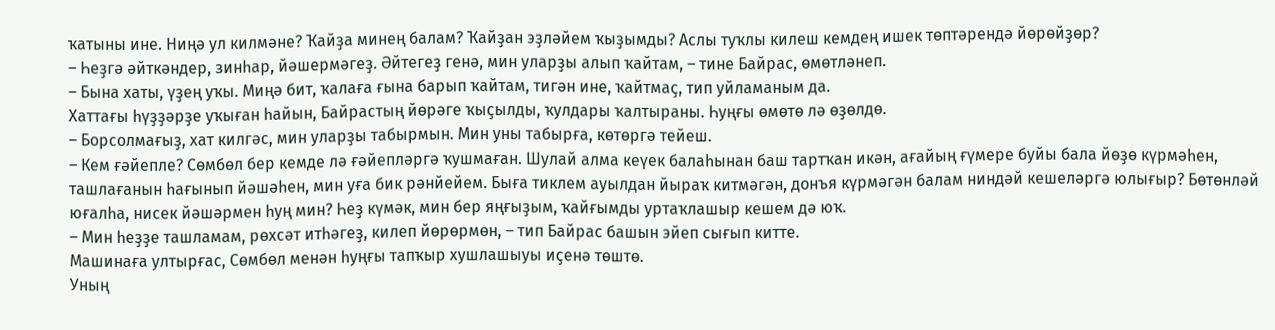ҡатыны ине. Ниңә ул килмәне? Ҡайҙа минең балам? Ҡайҙан эҙләйем ҡыҙымды? Аслы туҡлы килеш кемдең ишек төптәрендә йөрөйҙөр?
– Һеҙгә әйткәндер, зинһар, йәшермәгеҙ. Әйтегеҙ генә, мин уларҙы алып ҡайтам, – тине Байрас, өмөтләнеп.
– Бына хаты, үҙең уҡы. Миңә бит, ҡалаға ғына барып ҡайтам, тигән ине, ҡайтмаҫ, тип уйламаным да.
Хаттағы һүҙҙәрҙе уҡыған һайын, Байрастың йөрәге ҡыҫылды, ҡулдары ҡалтыраны. Һуңғы өмөтө лә өҙөлдө.
– Борсолмағыҙ, хат килгәс, мин уларҙы табырмын. Мин уны табырға, көтөргә тейеш.
– Кем ғәйепле? Сөмбөл бер кемде лә ғәйепләргә ҡушмаған. Шулай алма кеүек балаһынан баш тартҡан икән, ағайың ғүмере буйы бала йөҙө күрмәһен, ташлағанын һағынып йәшәһен, мин уға бик рәнйейем. Быға тиклем ауылдан йыраҡ китмәгән, донъя күрмәгән балам ниндәй кешеләргә юлығыр? Бөтөнләй юғалһа, нисек йәшәрмен һуң мин? Һеҙ күмәк, мин бер яңғыҙым, ҡайғымды уртаҡлашыр кешем дә юҡ.
– Мин һеҙҙе ташламам, рөхсәт итһәгеҙ, килеп йөрөрмөн, – тип Байрас башын эйеп сығып китте.
Машинаға ултырғас, Сөмбөл менән һуңғы тапҡыр хушлашыуы иҫенә төштө.
Уның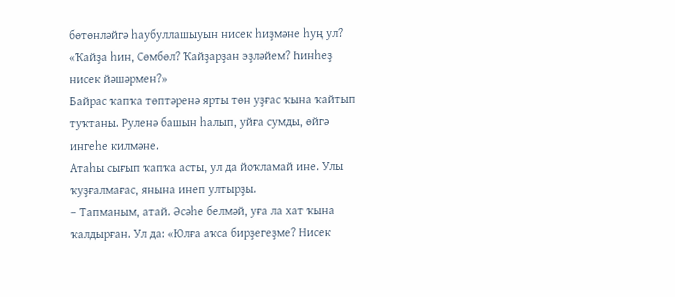бөтөнләйгә һаубуллашыуын нисек һиҙмәне һуң ул?
«Ҡайҙа һин, Сөмбөл? Ҡайҙарҙан эҙләйем? Һинһеҙ нисек йәшәрмен?»
Байрас ҡапҡа төптәренә ярты төн уҙғас ҡына ҡайтып туҡтаны. Руленә башын һалып, уйға сумды, өйгә ингеһе килмәне.
Атаһы сығып ҡапҡа асты, ул да йоҡламай ине. Улы ҡуҙғалмағас, янына инеп ултырҙы.
– Тапманым, атай. Әсәһе белмәй, уға ла хат ҡына ҡалдырған. Ул да: «Юлға аҡса бирҙегеҙме? Нисек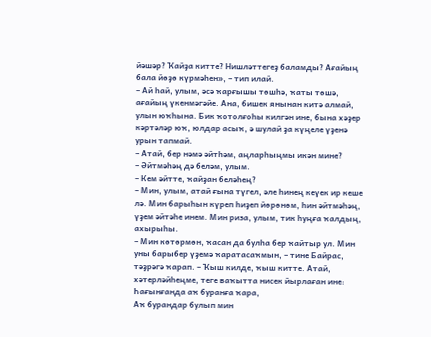йәшәр? Ҡайҙа китте? Нишләттегеҙ баламды? Ағайың бала йөҙө күрмәһен», – тип илай.
– Ай һай, улым, әсә ҡарғышы төшһә, ҡаты төшә, ағайың үкенмәгәйе. Ана, бишек янынан китә алмай, улын юҡһына. Бик ҡотолғоһы килгән ине, бына хәҙер кәртәләр юҡ, юлдар асыҡ, ә шулай ҙа күңеле үҙенә урын тапмай.
– Атай, бер нәмә әйтһәм, аңларһыңмы икән мине?
– Әйтмәһәң дә беләм, улым.
– Кем әйтте, ҡайҙан беләһең?
– Мин, улым, атай ғына түгел, әле һинең кеүек ир кеше лә. Мин барыһын күреп һиҙеп йөрөнөм, һин әйтмәһәң, үҙем әйтәһе инем. Мин риза, улым, тик һуңға ҡалдың, ахырыһы.
– Мин көтөрмөн, ҡасан да булһа бер ҡайтыр ул. Мин уны барыбер үҙемә ҡаратасаҡмын, – тине Байрас, тәҙрәгә ҡарап. – Ҡыш килде, ҡыш китте. Атай, хәтерләйһеңме, теге ваҡытта нисек йырлаған ине:
Һағынғанда аҡ буранға ҡара,
Аҡ бурандар булып мин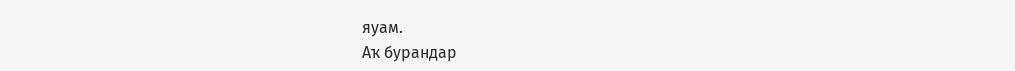яуам.
Аҡ бурандар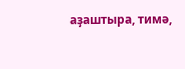аҙаштыра, тимә,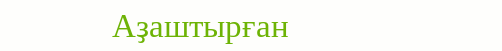Аҙаштырған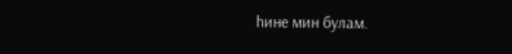һине мин булам.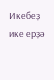Икебеҙ ике ерҙә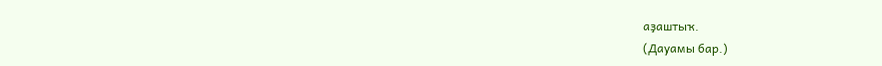аҙаштыҡ.
(Дауамы бар.)